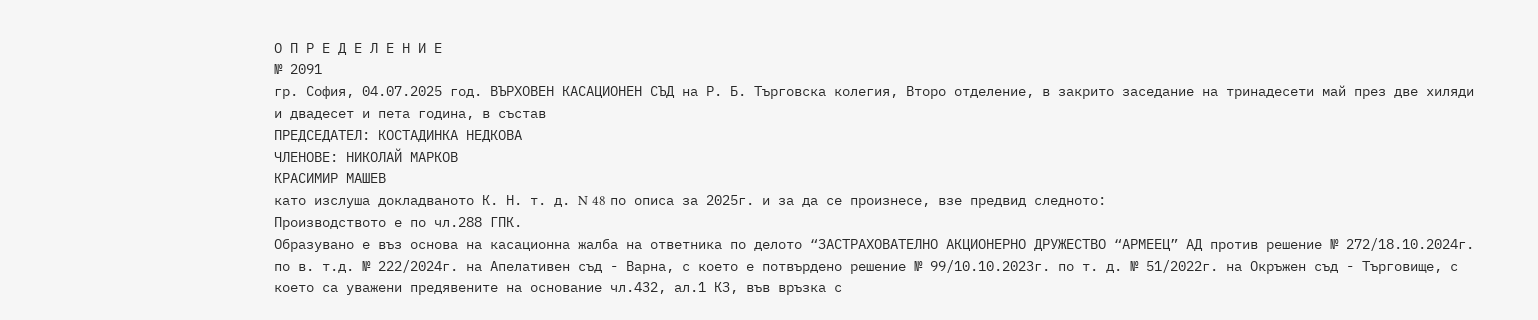О П Р Е Д Е Л Е Н И Е
№ 2091
гр. София, 04.07.2025 год. ВЪРХОВЕН КАСАЦИОНЕН СЪД на Р. Б. Търговска колегия, Второ отделение, в закрито заседание на тринадесети май през две хиляди и двадесет и пета година, в състав
ПРЕДСЕДАТЕЛ: КОСТАДИНКА НЕДКОВА
ЧЛЕНОВЕ: НИКОЛАЙ МАРКОВ
КРАСИМИР МАШЕВ
като изслуша докладваното К. Н. т. д. N 48 по описа за 2025г. и за да се произнесе, взе предвид следното:
Производството е по чл.288 ГПК.
Образувано е въз основа на касационна жалба на ответника по делото “ЗАСТРАХОВАТЕЛНО АКЦИОНЕРНО ДРУЖЕСТВО “АРМЕЕЦ” АД против решение № 272/18.10.2024г. по в. т.д. № 222/2024г. на Апелативен съд - Варна, с което е потвърдено решение № 99/10.10.2023г. по т. д. № 51/2022г. на Окръжен съд - Търговище, с което са уважени предявените на основание чл.432, ал.1 КЗ, във връзка с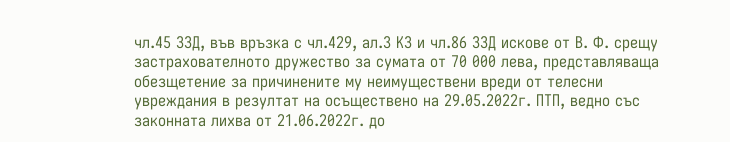чл.45 ЗЗД, във връзка с чл.429, ал.3 КЗ и чл.86 ЗЗД искове от В. Ф. срещу застрахователното дружество за сумата от 70 000 лева, представляваща обезщетение за причинените му неимуществени вреди от телесни увреждания в резултат на осъществено на 29.05.2022г. ПТП, ведно със законната лихва от 21.06.2022г. до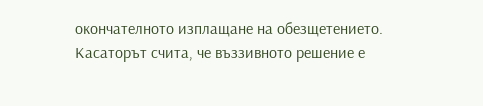окончателното изплащане на обезщетението.
Касаторът счита, че въззивното решение е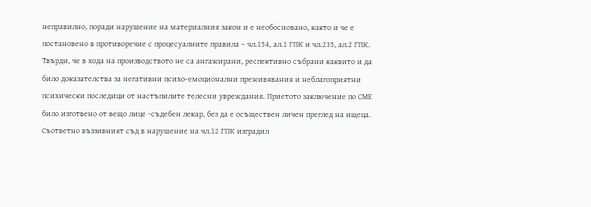неправилно, поради нарушение на материалния закон и е необосновано, както и че е постановено в противоречие с процесуалните правила – чл.154, ал.1 ГПК и чл.235, ал.2 ГПК.
Твърди, че в хода на производството не са ангажирани, респективно събрани каквито и да било доказателства за негативни психо-емоционални преживявания и неблагоприятни психически последици от настъпилите телесни увреждания. Приетото заключение по СМЕ било изготвено от вещо лице -съдебен лекар, без да е осъществен личен преглед на ищеца. Съответно въззивният съд в нарушение на чл.12 ГПК изградил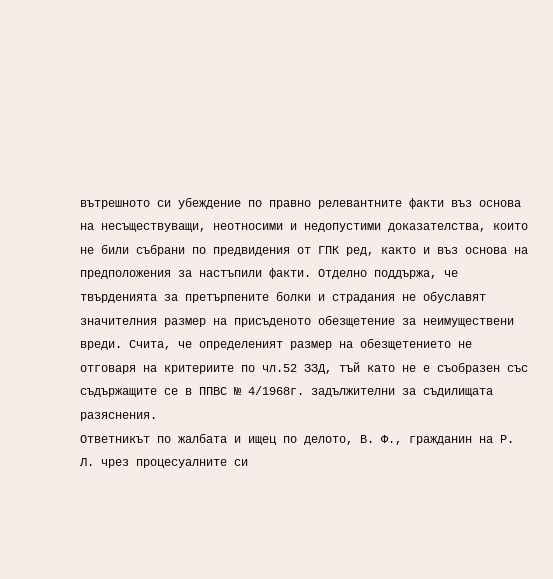вътрешното си убеждение по правно релевантните факти въз основа на несъществуващи, неотносими и недопустими доказателства, които не били събрани по предвидения от ГПК ред, както и въз основа на предположения за настъпили факти. Отделно поддържа, че твърденията за претърпените болки и страдания не обуславят значителния размер на присъденото обезщетение за неимуществени вреди. Счита, че определеният размер на обезщетението не отговаря на критериите по чл.52 ЗЗД, тъй като не е съобразен със съдържащите се в ППВС № 4/1968г. задължителни за съдилищата разяснения.
Ответникът по жалбата и ищец по делото, В. Ф., гражданин на Р. Л. чрез процесуалните си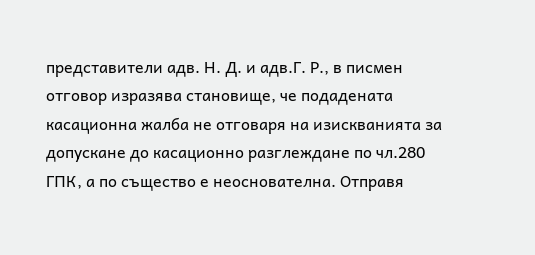представители адв. Н. Д. и адв.Г. Р., в писмен отговор изразява становище, че подадената касационна жалба не отговаря на изискванията за допускане до касационно разглеждане по чл.280 ГПК, а по същество е неоснователна. Отправя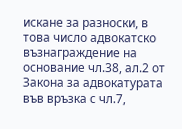искане за разноски, в това число адвокатско възнаграждение на основание чл.38, ал.2 от Закона за адвокатурата във връзка с чл.7,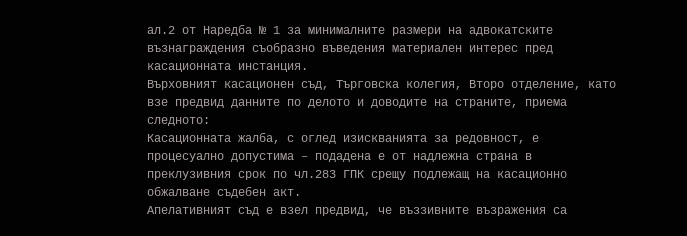ал.2 от Наредба № 1 за минималните размери на адвокатските възнаграждения съобразно въведения материален интерес пред касационната инстанция.
Върховният касационен съд, Търговска колегия, Второ отделение, като взе предвид данните по делото и доводите на страните, приема следното:
Касационната жалба, с оглед изискванията за редовност, е процесуално допустима – подадена е от надлежна страна в преклузивния срок по чл.283 ГПК срещу подлежащ на касационно обжалване съдебен акт.
Апелативният съд е взел предвид, че въззивните възражения са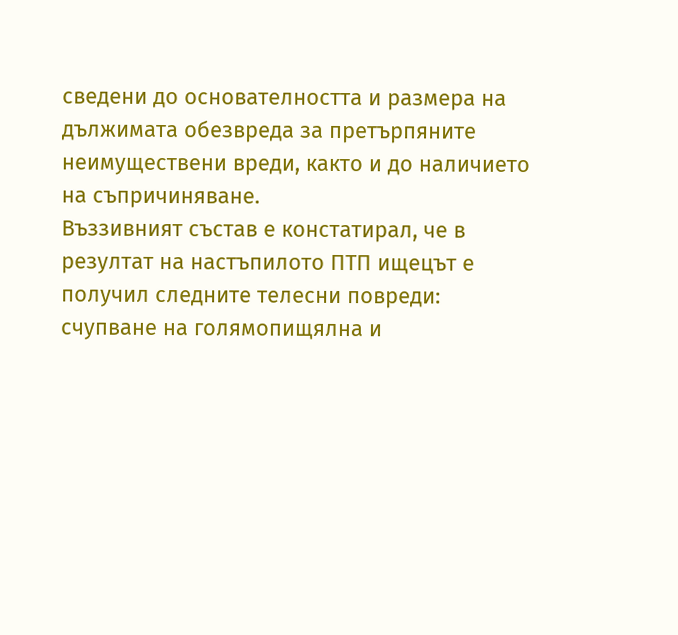сведени до основателността и размера на дължимата обезвреда за претърпяните неимуществени вреди, както и до наличието на съпричиняване.
Въззивният състав е констатирал, че в резултат на настъпилото ПТП ищецът е получил следните телесни повреди: счупване на голямопищялна и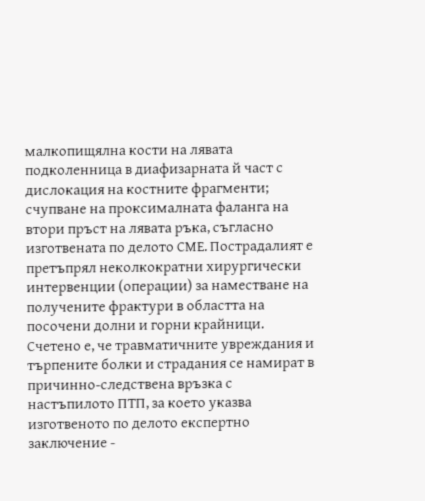малкопищялна кости на лявата подколенница в диафизарната й част с дислокация на костните фрагменти; счупване на проксималната фаланга на втори пръст на лявата ръка, съгласно изготвената по делото СМЕ. Пострадалият е претъпрял неколкократни хирургически интервенции (операции) за наместване на получените фрактури в областта на посочени долни и горни крайници. Счетено е, че травматичните увреждания и търпените болки и страдания се намират в причинно-следствена връзка с настъпилото ПТП, за което указва изготвеното по делото експертно заключение -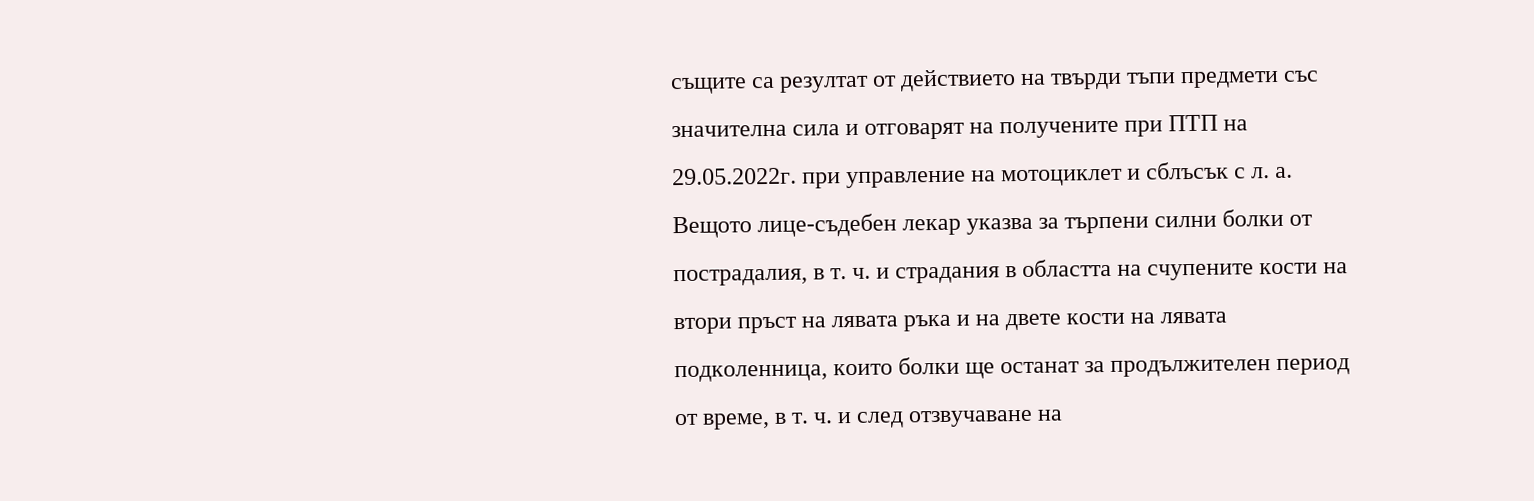същите са резултат от действието на твърди тъпи предмети със значителна сила и отговарят на получените при ПТП на 29.05.2022г. при управление на мотоциклет и сблъсък с л. а. Вещото лице-съдебен лекар указва за търпени силни болки от пострадалия, в т. ч. и страдания в областта на счупените кости на втори пръст на лявата ръка и на двете кости на лявата подколенница, които болки ще останат за продължителен период от време, в т. ч. и след отзвучаване на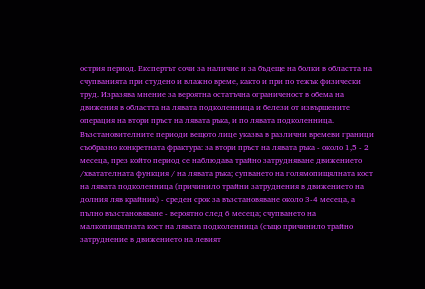острия период. Експертът сочи за наличие и за бъдеще на болки в областта на счупванията при студено и влажно време, както и при по тежък физически труд. Изразява мнение за вероятна остатъчна ограниченост в обема на движения в областта на лявата подколенница и белези от извършените операция на втори пръст на лявата ръка, и по лявата подколенница. Възстановителните периоди вещото лице указва в различни времеви граници съобразно конкретната фрактура: за втори пръст на лявата ръка - около 1,5 - 2 месеца, през който период се наблюдава трайно затрудняване движението /хватателната функция / на лявата ръка; супването на голямопищялната кост на лявата подколенница (причинило трайни затруднения в движението на долния ляв крайник) - среден срок за възстановяване около 3-4 месеца, а пълно възстановяване - вероятно след 6 месеца; счупването на малкопищялната кост на лявата подколенница (също причинило трайно затруднение в движението на левият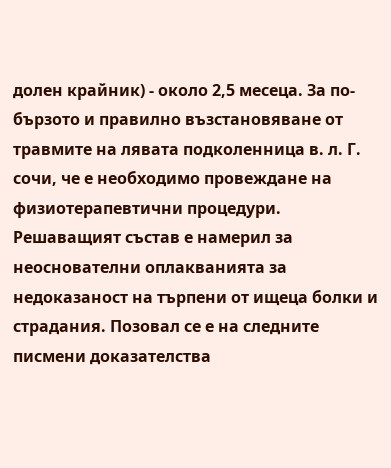долен крайник) - около 2,5 месеца. За по-бързото и правилно възстановяване от травмите на лявата подколенница в. л. Г. сочи, че е необходимо провеждане на физиотерапевтични процедури.
Решаващият състав е намерил за неоснователни оплакванията за недоказаност на търпени от ищеца болки и страдания. Позовал се е на следните писмени доказателства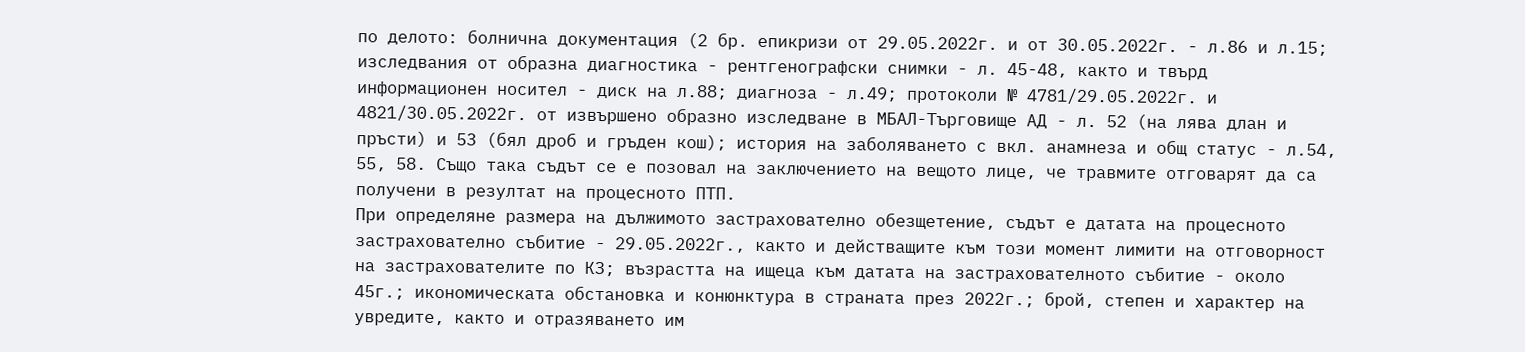по делото: болнична документация (2 бр. епикризи от 29.05.2022г. и от 30.05.2022г. - л.86 и л.15; изследвания от образна диагностика - рентгенографски снимки - л. 45-48, както и твърд информационен носител - диск на л.88; диагноза - л.49; протоколи № 4781/29.05.2022г. и 4821/30.05.2022г. от извършено образно изследване в МБАЛ-Търговище АД - л. 52 (на лява длан и пръсти) и 53 (бял дроб и гръден кош); история на заболяването с вкл. анамнеза и общ статус - л.54, 55, 58. Също така съдът се е позовал на заключението на вещото лице, че травмите отговарят да са получени в резултат на процесното ПТП.
При определяне размера на дължимото застрахователно обезщетение, съдът е датата на процесното застрахователно събитие - 29.05.2022г., както и действащите към този момент лимити на отговорност на застрахователите по КЗ; възрастта на ищеца към датата на застрахователното събитие - около 45г.; икономическата обстановка и конюнктура в страната през 2022г.; брой, степен и характер на увредите, както и отразяването им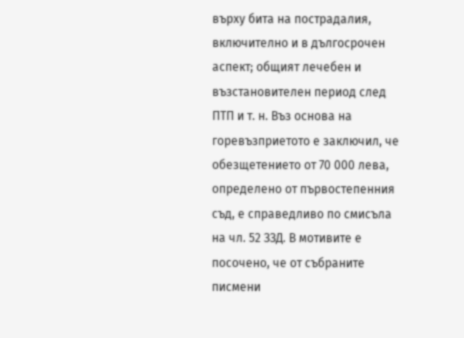върху бита на пострадалия, включително и в дългосрочен аспект; общият лечебен и възстановителен период след ПТП и т. н. Въз основа на горевъзприетото е заключил, че обезщетението от 70 000 лева, определено от първостепенния съд, е справедливо по смисъла на чл. 52 ЗЗД. В мотивите е посочено, че от събраните писмени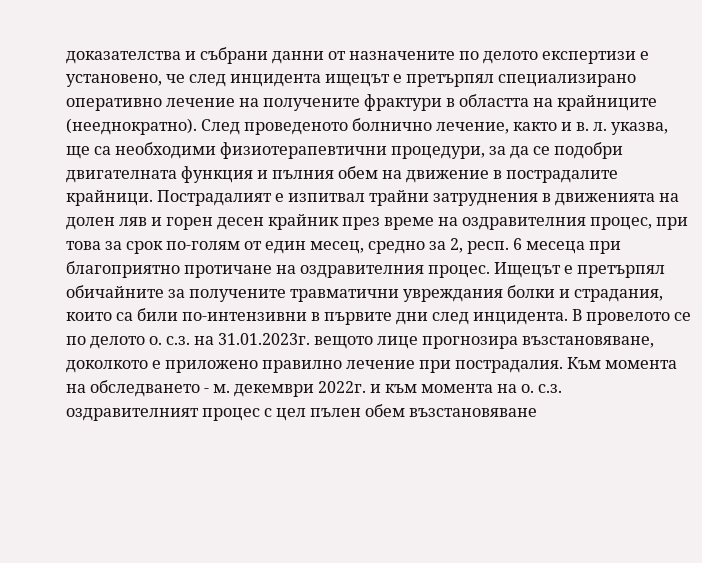доказателства и събрани данни от назначените по делото експертизи е установено, че след инцидента ищецът е претърпял специализирано оперативно лечение на получените фрактури в областта на крайниците (нееднократно). След проведеното болнично лечение, както и в. л. указва, ще са необходими физиотерапевтични процедури, за да се подобри двигателната функция и пълния обем на движение в пострадалите крайници. Пострадалият е изпитвал трайни затруднения в движенията на долен ляв и горен десен крайник през време на оздравителния процес, при това за срок по-голям от един месец, средно за 2, респ. 6 месеца при благоприятно протичане на оздравителния процес. Ищецът е претърпял обичайните за получените травматични увреждания болки и страдания, които са били по-интензивни в първите дни след инцидента. В провелото се по делото о. с.з. на 31.01.2023г. вещото лице прогнозира възстановяване, доколкото е приложено правилно лечение при пострадалия. Към момента на обследването - м. декември 2022г. и към момента на о. с.з. оздравителният процес с цел пълен обем възстановяване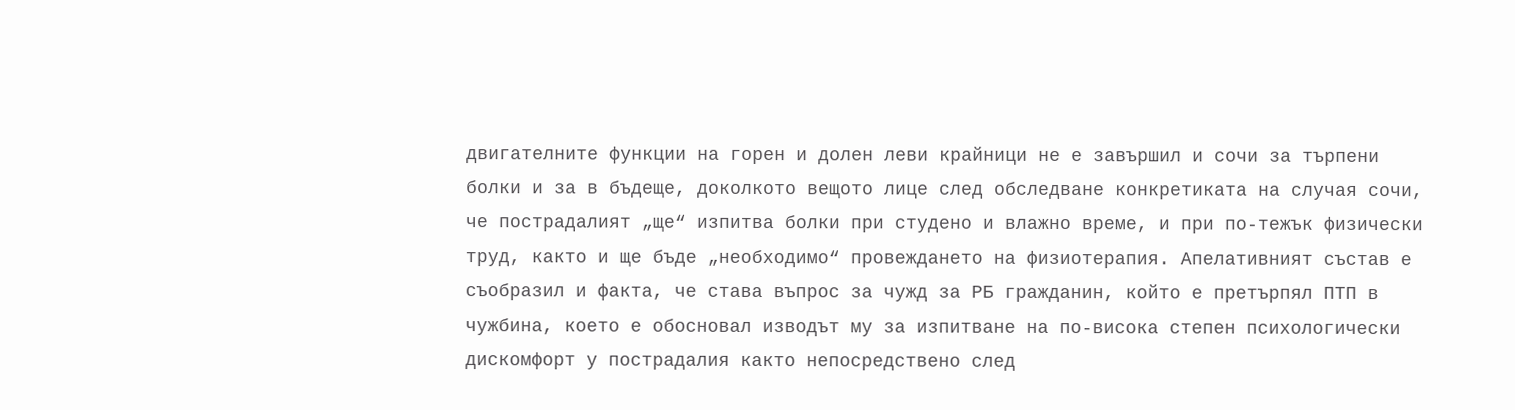двигателните функции на горен и долен леви крайници не е завършил и сочи за търпени болки и за в бъдеще, доколкото вещото лице след обследване конкретиката на случая сочи, че пострадалият „ще“ изпитва болки при студено и влажно време, и при по-тежък физически труд, както и ще бъде „необходимо“ провеждането на физиотерапия. Апелативният състав е съобразил и факта, че става въпрос за чужд за РБ гражданин, който е претърпял ПТП в чужбина, което е обосновал изводът му за изпитване на по-висока степен психологически дискомфорт у пострадалия както непосредствено след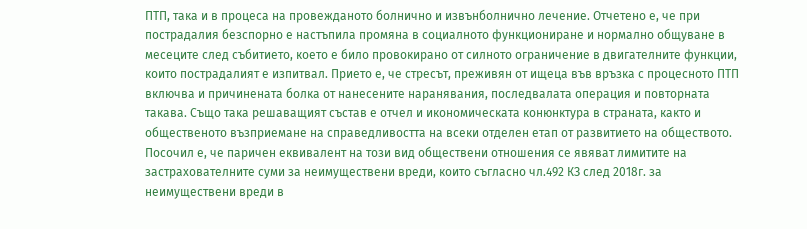ПТП, така и в процеса на провежданото болнично и извънболнично лечение. Отчетено е, че при пострадалия безспорно е настъпила промяна в социалното функциониране и нормално общуване в месеците след събитието, което е било провокирано от силното ограничение в двигателните функции, които пострадалият е изпитвал. Прието е, че стресът, преживян от ищеца във връзка с процесното ПТП включва и причинената болка от нанесените наранявания, последвалата операция и повторната такава. Също така решаващият състав е отчел и икономическата конюнктура в страната, както и общественото възприемане на справедливостта на всеки отделен етап от развитието на обществото. Посочил е, че паричен еквивалент на този вид обществени отношения се явяват лимитите на застрахователните суми за неимуществени вреди, които съгласно чл.492 КЗ след 2018г. за неимуществени вреди в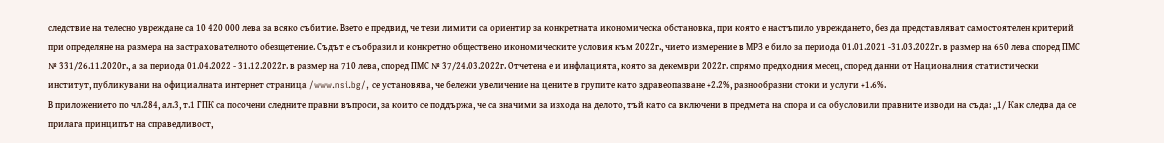следствие на телесно увреждане са 10 420 000 лева за всяко събитие. Взето е предвид, че тези лимити са ориентир за конкретната икономическа обстановка, при която е настъпило увреждането, без да представляват самостоятелен критерий при определяне на размера на застрахователното обезщетение. Съдът е съобразил и конкретно обществено икономическите условия към 2022г., чието измерение в МРЗ е било за периода 01.01.2021 -31.03.2022г. в размер на 650 лева според ПМС № 331/26.11.2020г., а за периода 01.04.2022 - 31.12.2022г. в размер на 710 лева, според ПМС № 37/24.03.2022г. Отчетена е и инфлацията, която за декември 2022г. спрямо предходния месец, според данни от Националния статистически институт, публикувани на официалната интернет страница /www.nsi.bg/, се установява, че бележи увеличение на цените в групите като здравеопазване +2.2%, разнообразни стоки и услуги +1.6%.
В приложението по чл.284, ал.3, т.1 ГПК са посочени следните правни въпроси, за които се поддържа, че са значими за изхода на делото, тъй като са включени в предмета на спора и са обусловили правните изводи на съда: „1/ Как следва да се прилага принципът на справедливост,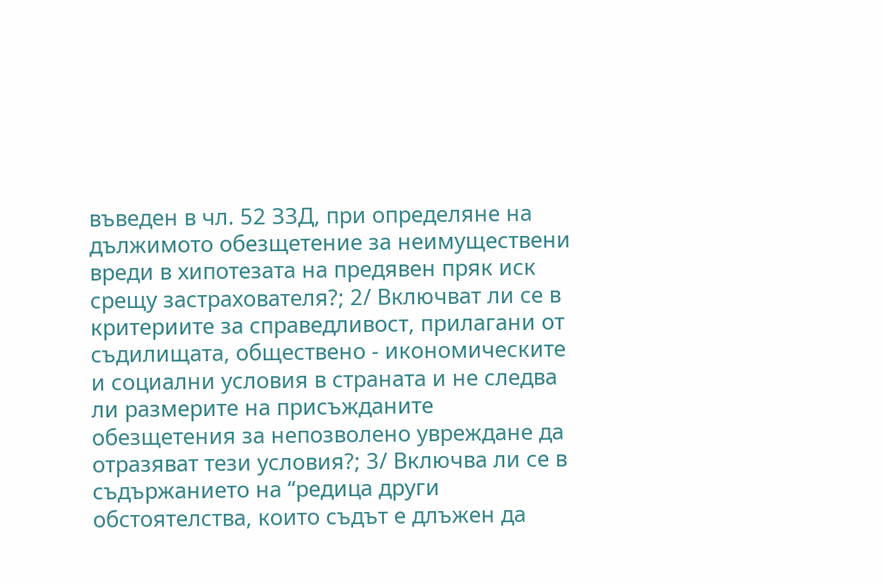въведен в чл. 52 ЗЗД, при определяне на дължимото обезщетение за неимуществени вреди в хипотезата на предявен пряк иск срещу застрахователя?; 2/ Включват ли се в критериите за справедливост, прилагани от съдилищата, обществено - икономическите и социални условия в страната и не следва ли размерите на присъжданите обезщетения за непозволено увреждане да отразяват тези условия?; 3/ Включва ли се в съдържанието на “редица други обстоятелства, които съдът е длъжен да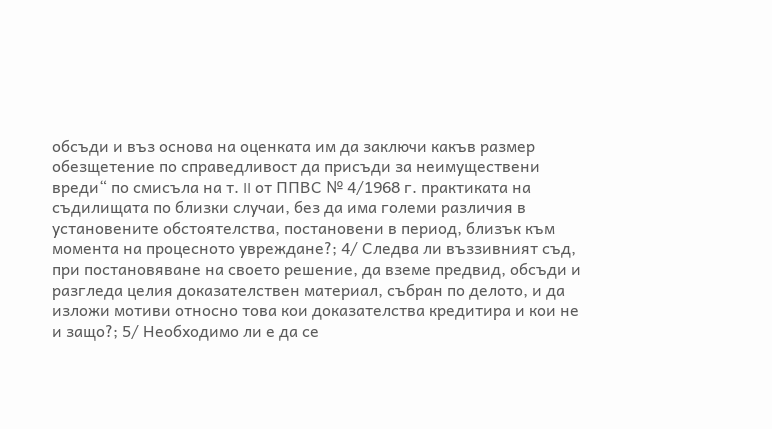обсъди и въз основа на оценката им да заключи какъв размер обезщетение по справедливост да присъди за неимуществени вреди“ по смисъла на т. II от ППВС № 4/1968 г. практиката на съдилищата по близки случаи, без да има големи различия в установените обстоятелства, постановени в период, близък към момента на процесното увреждане?; 4/ Следва ли въззивният съд, при постановяване на своето решение, да вземе предвид, обсъди и разгледа целия доказателствен материал, събран по делото, и да изложи мотиви относно това кои доказателства кредитира и кои не и защо?; 5/ Необходимо ли е да се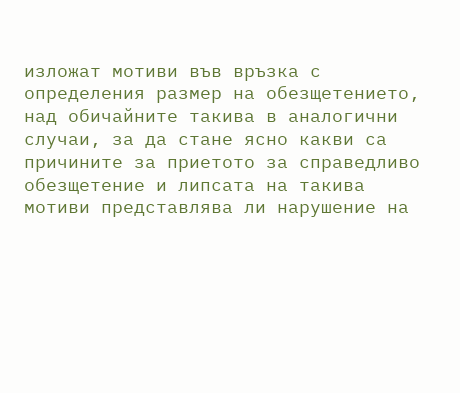изложат мотиви във връзка с определения размер на обезщетението, над обичайните такива в аналогични случаи, за да стане ясно какви са причините за приетото за справедливо обезщетение и липсата на такива мотиви представлява ли нарушение на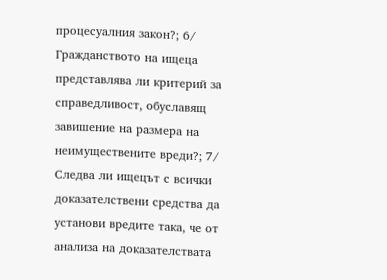процесуалния закон?; 6/ Гражданството на ищеца представлява ли критерий за справедливост, обуславящ завишение на размера на неимуществените вреди?; 7/ Следва ли ищецът с всички доказателствени средства да установи вредите така, че от анализа на доказателствата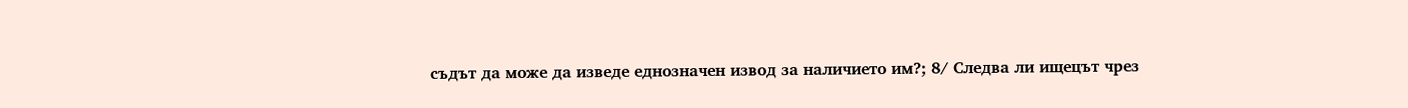съдът да може да изведе еднозначен извод за наличието им?; 8/ Следва ли ищецът чрез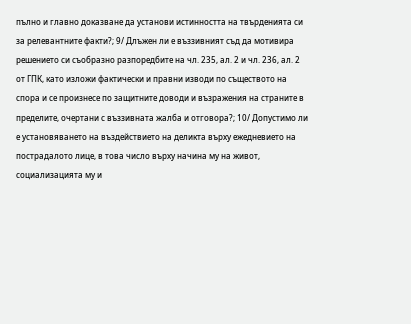пълно и главно доказване да установи истинността на твърденията си за релевантните факти?; 9/ Длъжен ли е въззивният съд да мотивира решението си съобразно разпоредбите на чл. 235, ал. 2 и чл. 236, ал. 2 от ГПК, като изложи фактически и правни изводи по съществото на спора и се произнесе по защитните доводи и възражения на страните в пределите, очертани с въззивната жалба и отговора?; 10/ Допустимо ли е установяването на въздействието на деликта върху ежедневието на пострадалото лице, в това число върху начина му на живот, социализацията му и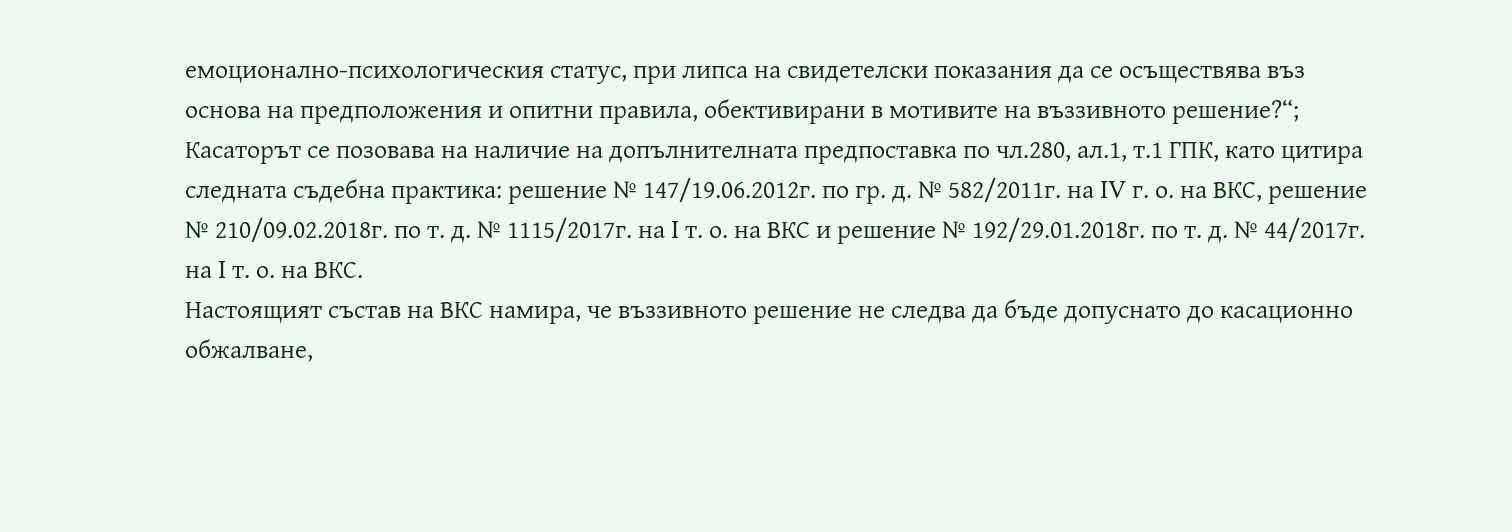емоционално-психологическия статус, при липса на свидетелски показания да се осъществява въз основа на предположения и опитни правила, обективирани в мотивите на въззивното решение?“; Касаторът се позовава на наличие на допълнителната предпоставка по чл.280, ал.1, т.1 ГПК, като цитира следната съдебна практика: решение № 147/19.06.2012г. по гр. д. № 582/2011г. на IV г. о. на ВКС, решение № 210/09.02.2018г. по т. д. № 1115/2017г. на I т. о. на ВКС и решение № 192/29.01.2018г. по т. д. № 44/2017г. на I т. о. на ВКС.
Настоящият състав на ВКС намира, че въззивното решение не следва да бъде допуснато до касационно обжалване,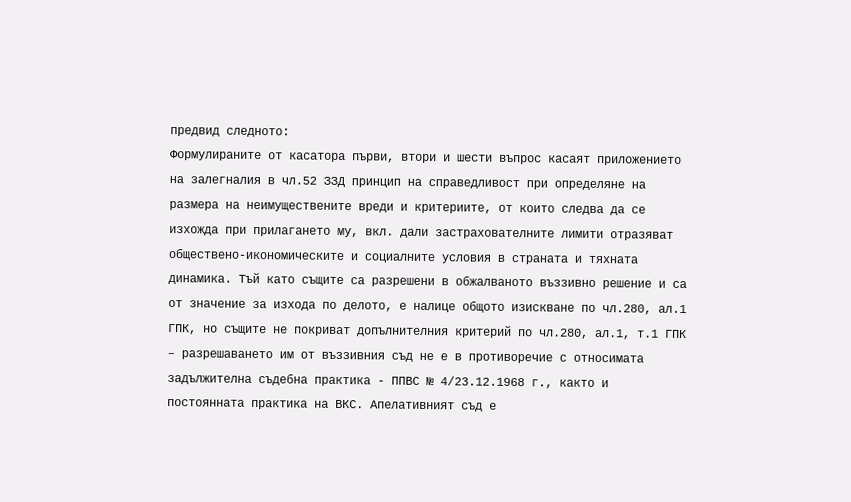предвид следното:
Формулираните от касатора първи, втори и шести въпрос касаят приложението на залегналия в чл.52 ЗЗД принцип на справедливост при определяне на размера на неимуществените вреди и критериите, от които следва да се изхожда при прилагането му, вкл. дали застрахователните лимити отразяват обществено-икономическите и социалните условия в страната и тяхната динамика. Тъй като същите са разрешени в обжалваното въззивно решение и са от значение за изхода по делото, е налице общото изискване по чл.280, ал.1 ГПК, но същите не покриват допълнителния критерий по чл.280, ал.1, т.1 ГПК – разрешаването им от въззивния съд не е в противоречие с относимата задължителна съдебна практика - ППВС № 4/23.12.1968 г., както и постоянната практика на ВКС. Апелативният съд е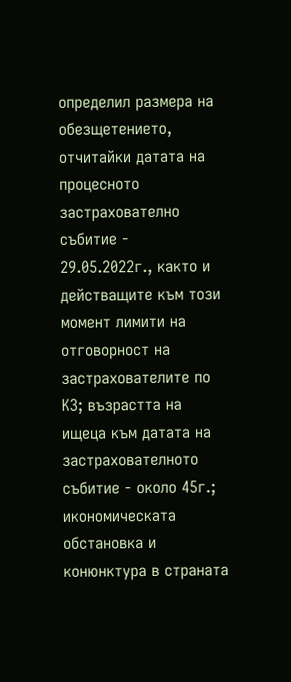определил размера на обезщетението, отчитайки датата на процесното застрахователно събитие - 29.05.2022г., както и действащите към този момент лимити на отговорност на застрахователите по КЗ; възрастта на ищеца към датата на застрахователното събитие - около 45г.; икономическата обстановка и конюнктура в страната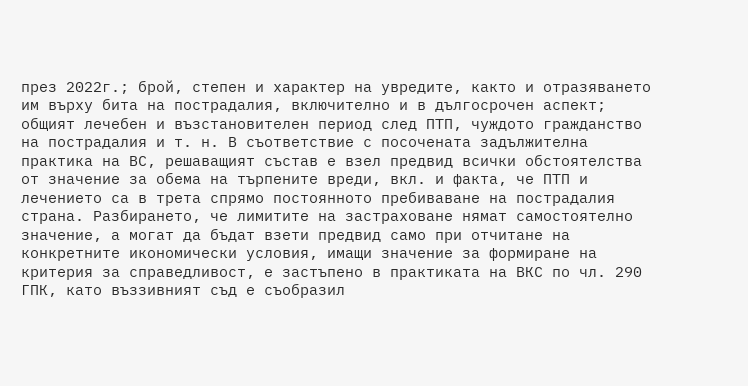през 2022г.; брой, степен и характер на увредите, както и отразяването им върху бита на пострадалия, включително и в дългосрочен аспект; общият лечебен и възстановителен период след ПТП, чуждото гражданство на пострадалия и т. н. В съответствие с посочената задължителна практика на ВС, решаващият състав е взел предвид всички обстоятелства от значение за обема на търпените вреди, вкл. и факта, че ПТП и лечението са в трета спрямо постоянното пребиваване на пострадалия страна. Разбирането, че лимитите на застраховане нямат самостоятелно значение, а могат да бъдат взети предвид само при отчитане на конкретните икономически условия, имащи значение за формиране на критерия за справедливост, е застъпено в практиката на ВКС по чл. 290 ГПК, като въззивният съд е съобразил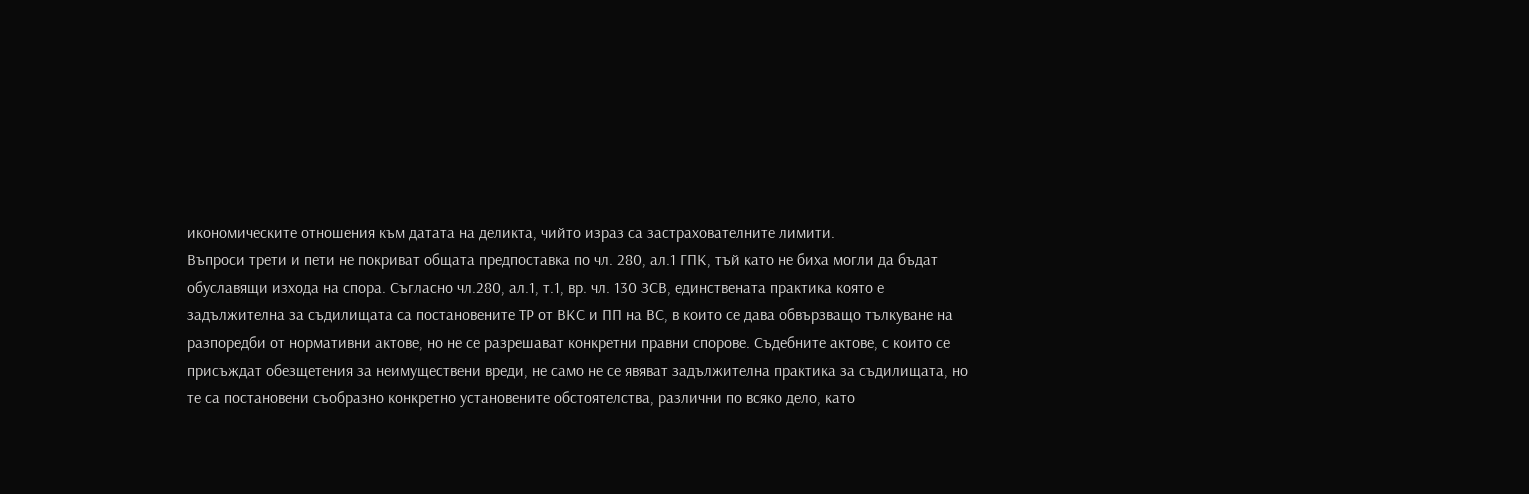икономическите отношения към датата на деликта, чийто израз са застрахователните лимити.
Въпроси трети и пети не покриват общата предпоставка по чл. 280, ал.1 ГПК, тъй като не биха могли да бъдат обуславящи изхода на спора. Съгласно чл.280, ал.1, т.1, вр. чл. 130 ЗСВ, единствената практика която е задължителна за съдилищата са постановените ТР от ВКС и ПП на ВС, в които се дава обвързващо тълкуване на разпоредби от нормативни актове, но не се разрешават конкретни правни спорове. Съдебните актове, с които се присъждат обезщетения за неимуществени вреди, не само не се явяват задължителна практика за съдилищата, но те са постановени съобразно конкретно установените обстоятелства, различни по всяко дело, като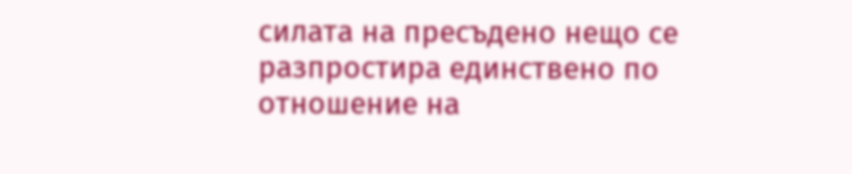силата на пресъдено нещо се разпростира единствено по отношение на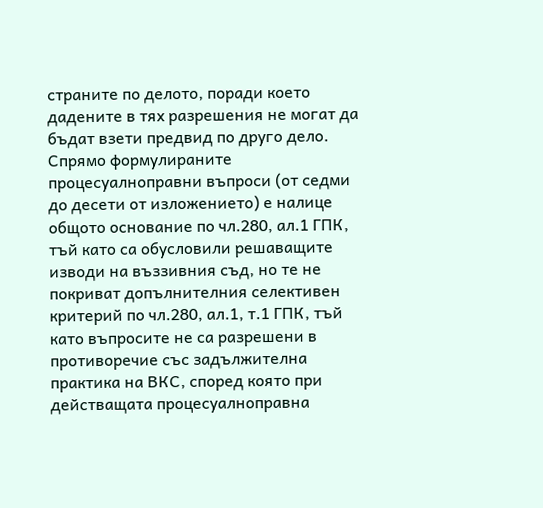страните по делото, поради което дадените в тях разрешения не могат да бъдат взети предвид по друго дело.
Спрямо формулираните процесуалноправни въпроси (от седми до десети от изложението) е налице общото основание по чл.280, ал.1 ГПК, тъй като са обусловили решаващите изводи на въззивния съд, но те не покриват допълнителния селективен критерий по чл.280, ал.1, т.1 ГПК, тъй като въпросите не са разрешени в противоречие със задължителна практика на ВКС, според която при действащата процесуалноправна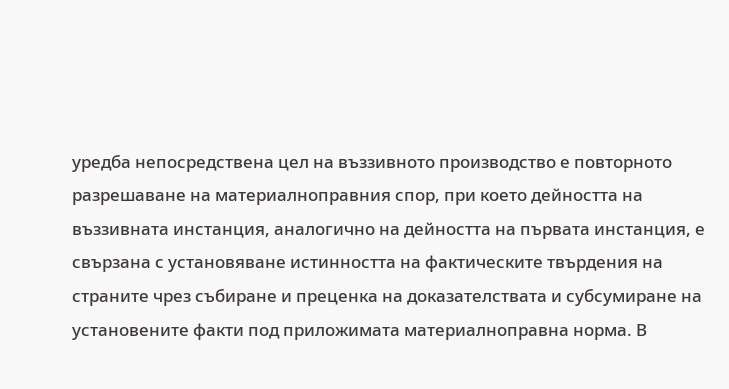уредба непосредствена цел на въззивното производство е повторното разрешаване на материалноправния спор, при което дейността на въззивната инстанция, аналогично на дейността на първата инстанция, е свързана с установяване истинността на фактическите твърдения на страните чрез събиране и преценка на доказателствата и субсумиране на установените факти под приложимата материалноправна норма. В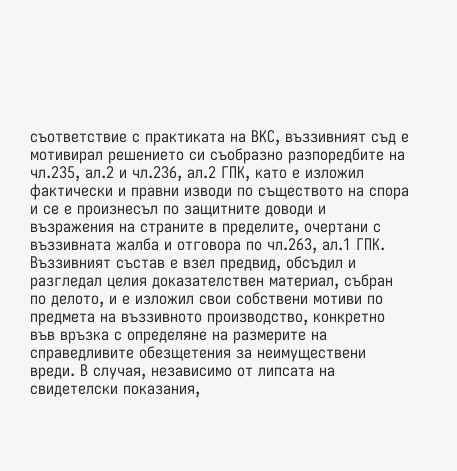съответствие с практиката на ВКС, въззивният съд е мотивирал решението си съобразно разпоредбите на чл.235, ал.2 и чл.236, ал.2 ГПК, като е изложил фактически и правни изводи по съществото на спора и се е произнесъл по защитните доводи и възражения на страните в пределите, очертани с въззивната жалба и отговора по чл.263, ал.1 ГПК. Въззивният състав е взел предвид, обсъдил и разгледал целия доказателствен материал, събран по делото, и е изложил свои собствени мотиви по предмета на въззивното производство, конкретно във връзка с определяне на размерите на справедливите обезщетения за неимуществени вреди. В случая, независимо от липсата на свидетелски показания,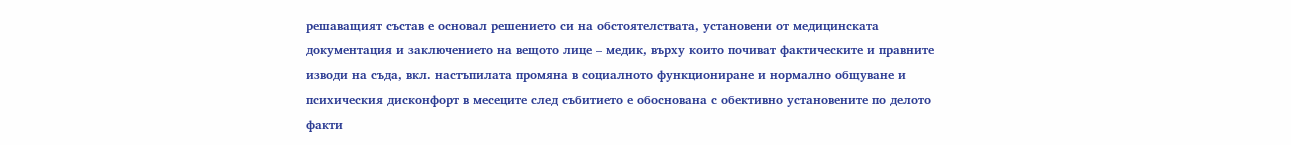решаващият състав е основал решението си на обстоятелствата, установени от медицинската документация и заключението на вещото лице – медик, върху които почиват фактическите и правните изводи на съда, вкл. настъпилата промяна в социалното функциониране и нормално общуване и психическия дисконфорт в месеците след събитието е обоснована с обективно установените по делото факти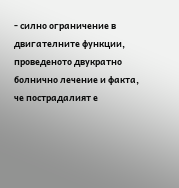- силно ограничение в двигателните функции, проведеното двукратно болнично лечение и факта, че пострадалият е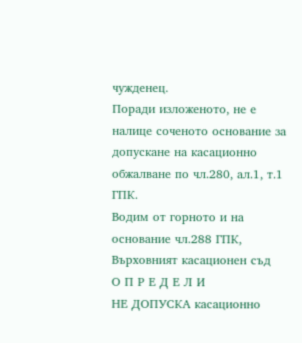чужденец.
Поради изложеното, не е налице соченото основание за допускане на касационно обжалване по чл.280, ал.1, т.1 ГПК.
Водим от горното и на основание чл.288 ГПК, Върховният касационен съд
О П Р Е Д Е Л И
НЕ ДОПУСКА касационно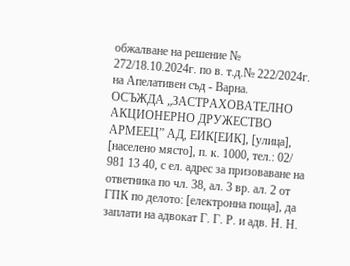обжалване на решение № 272/18.10.2024г. по в. т.д.№ 222/2024г. на Апелативен съд - Варна.
ОСЪЖДА „ЗАСТРАХОВАТЕЛНО АКЦИОНЕРНО ДРУЖЕСТВО АРМЕЕЦ” АД, ЕИК[ЕИК], [улица], [населено място], п. к. 1000, тел.: 02/ 981 13 40, с ел. адрес за призоваване на ответника по чл. 38, ал. 3 вр. ал. 2 от ГПК по делото: [електронна поща], да заплати на адвокат Г. Г. Р. и адв. Н. Н.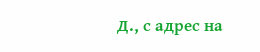Д., с адрес на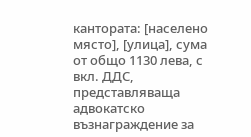кантората: [населено място], [улица], сума от общо 1130 лева, с вкл. ДДС, представляваща адвокатско възнаграждение за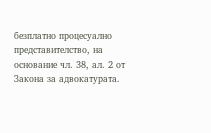безплатно процесуално представителство, на основание чл. 38, ал. 2 от Закона за адвокатурата.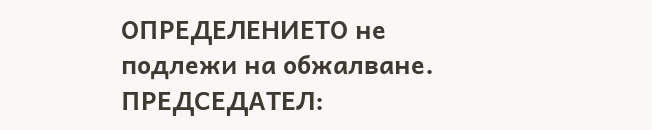ОПРЕДЕЛЕНИЕТО не подлежи на обжалване.
ПРЕДСЕДАТЕЛ: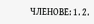ЧЛЕНОВЕ: 1. 2.